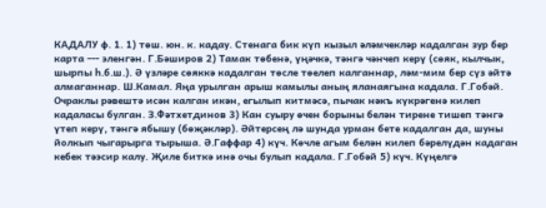КАДАЛУ ф. 1. 1) төш. юн. к. кадау. Стенага бик күп кызыл әләмчекләр кадалган зур бер карта --- эленгән. Г.Бәширов 2) Тамак төбенә, үңәчкә, тәнгә чәнчеп керү (сөяк, кылчык, шырпы һ.б.ш.). Ә үзләре сөяккә кадалган төсле төелеп калганнар, ләм-мим бер сүз әйтә алмаганнар. Ш.Камал. Яңа урылган арыш камылы аның яланаягына кадала. Г.Гобәй. Очраклы рәвештә исән калган икән, егылып китмәсә, пычак нәкъ күкрәгенә килеп кадаласы булган. З.Фәтхетдинов 3) Кан суыру өчен борыны белән тирене тишеп тәнгә үтеп керү, тәнгә ябышу (бөҗәкләр). Әйтерсең лә шунда урман бете кадалган да, шуны йолкып чыгарырга тырыша. Ә.Гаффар 4) күч. Көчле агым белән килеп бәрелүдән кадаган кебек тәэсир калу. Җиле биткә инә очы булып кадала. Г.Гобәй 5) күч. Күңелгә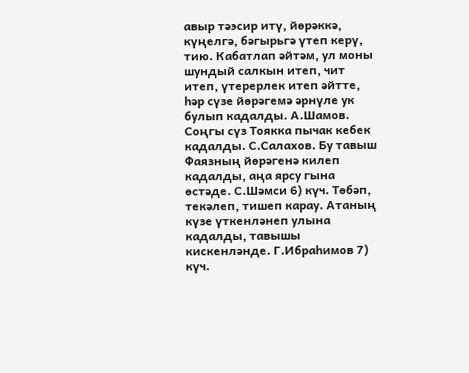авыр тәэсир итү, йөрәккә, күңелгә, бәгырьгә үтеп керү, тию. Кабатлап әйтәм, ул моны шундый салкын итеп, чит итеп, үтерерлек итеп әйтте, һәр сүзе йөрәгемә әрнүле ук булып кадалды. А.Шамов. Соңгы сүз Тоякка пычак кебек кадалды. С.Салахов. Бу тавыш Фаязның йөрәгенә килеп кадалды, аңа ярсу гына өстәде. С.Шәмси 6) күч. Төбәп, текәлеп, тишеп карау. Атаның күзе үткенләнеп улына кадалды, тавышы кискенләнде. Г.Ибраһимов 7) күч.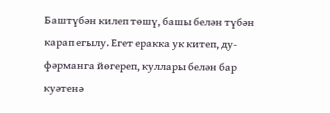Баштүбән килеп төшү, башы белән түбән карап егылу. Егет еракка ук китеп, ду-фәрманга йөгереп, куллары белән бар куәтенә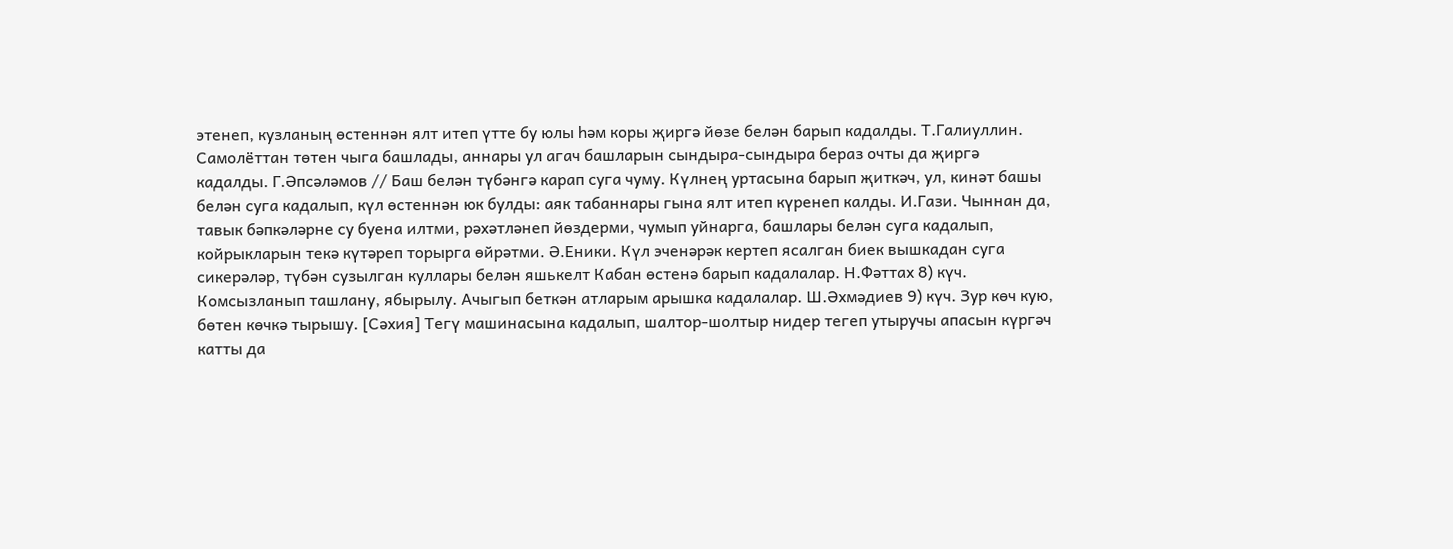этенеп, кузланың өстеннән ялт итеп үтте бу юлы һәм коры җиргә йөзе белән барып кадалды. Т.Галиуллин. Самолёттан төтен чыга башлады, аннары ул агач башларын сындыра-сындыра бераз очты да җиргә кадалды. Г.Әпсәләмов // Баш белән түбәнгә карап суга чуму. Күлнең уртасына барып җиткәч, ул, кинәт башы белән суга кадалып, күл өстеннән юк булды: аяк табаннары гына ялт итеп күренеп калды. И.Гази. Чыннан да, тавык бәпкәләрне су буена илтми, рәхәтләнеп йөздерми, чумып уйнарга, башлары белән суга кадалып, койрыкларын текә күтәреп торырга өйрәтми. Ә.Еники. Күл эченәрәк кертеп ясалган биек вышкадан суга сикерәләр, түбән сузылган куллары белән яшькелт Кабан өстенә барып кадалалар. Н.Фәттах 8) күч. Комсызланып ташлану, ябырылу. Ачыгып беткән атларым арышка кадалалар. Ш.Әхмәдиев 9) күч. Зур көч кую, бөтен көчкә тырышу. [Сәхия] Тегү машинасына кадалып, шалтор-шолтыр нидер тегеп утыручы апасын күргәч катты да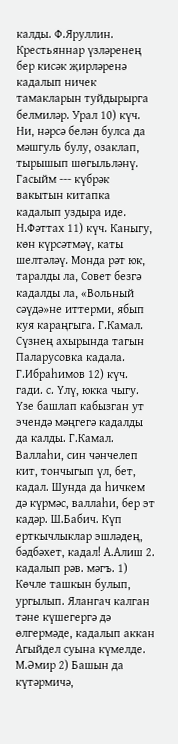калды. Ф.Яруллин. Крестьяннар үзләренең бер кисәк җирләренә кадалып ничек тамакларын туйдырырга белмиләр. Урал 10) күч. Ни, нәрсә белән булса да мәшгуль булу, озаклап, тырышып шөгыльләнү. Гасыйм --- күбрәк вакытын китапка кадалып уздыра иде. Н.Фәттах 11) күч. Каныгу, көн күрсәтмәү, каты шелтәләү. Монда рәт юк, таралды ла, Совет безгә кадалды ла, «Вольный сәүдә»не иттерми, ябып куя караңгыга. Г.Камал. Сүзнең ахырында тагын Паларусовка кадала. Г.Ибраһимов 12) күч. гади. с. Үлү, юкка чыгу. Үзе башлап кабызган ут эчендә мәңгегә кадалды да калды. Г.Камал. Валлаһи, син чәнчелеп кит, тончыгып үл, бет, кадал. Шунда да һичкем дә күрмәс, валлаһи, бер эт кадәр. Ш.Бабич. Күп ерткычлыклар эшләдең, бәдбәхет, кадал! А.Алиш 2. кадалып рәв. мәгъ. 1) Көчле ташкын булып, ургылып. Ялангач калган тәне күшегергә дә өлгермәде, кадалып аккан Агыйдел суына күмелде. М.Әмир 2) Башын да күтәрмичә,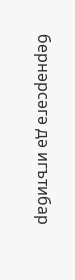бернәрсәгә дә игътибар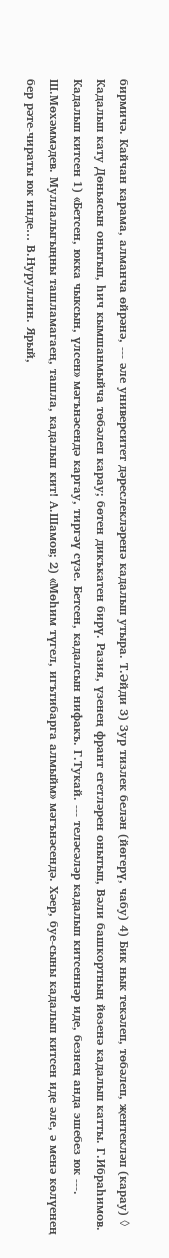бирмичә. Кайчан карама, алманча өйрәнә, --- әле университет дәреслекләренә кадалып утыра. Т.Әйди 3) Зур тизлек белән (йөгерү, чабу) 4) Бик нык текәлеп, төбәлеп, җентекләп (карау) ◊ Кадалып кату Дөньясын онытып, һич кымшанмыйча төбәлеп карау; бөтен дикъкатен бирү. Разия, үзенең франт егетләрен онытып, Вәли башкортның йөзенә кадалып катты. Г.Ибраһимов. Кадалып китсен 1) «Бетсен, юкка чыксын, үлсен» мәгънәсендә каргау, тиргәү сүзе. Бетсен, кадалсын нифакъ. Г.Тукай. --- теләсәләр кадалып китсеннәр иде, безнең анда эшебез юк ---. Ш.Мөхәммәдев. Муллалыгыңны ташламагаең, ташла, кадалып кит! А.Шамов; 2) «Мөһим түгел, игътибарга алмыйм» мәгънәсендә. Хәер, буе-сыны кадалып китсен иде әле, ә менә көлүенең бер рәте-чираты юк инде… В.Нуруллин. Ярый,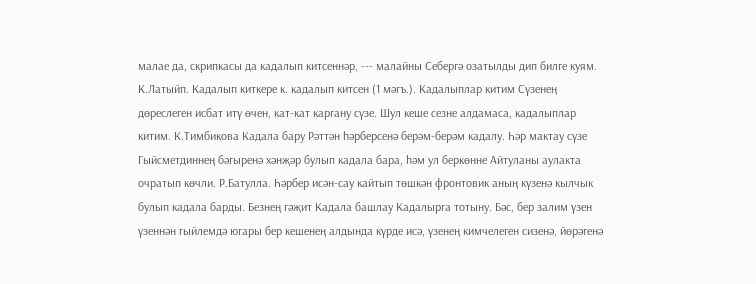малае да, скрипкасы да кадалып китсеннәр, --- малайны Себергә озатылды дип билге куям. К.Латыйп. Кадалып киткере к. кадалып китсен (1 мәгъ.). Кадалыплар китим Сүзенең дөреслеген исбат итү өчен, кат-кат каргану сүзе. Шул кеше сезне алдамаса, кадалыплар китим. К.Тимбикова Кадала бару Рәттән һәрберсенә берәм-берәм кадалу. Һәр мактау сүзе Гыйсметдиннең бәгыренә хәнҗәр булып кадала бара, һәм ул беркөнне Айтуланы аулакта очратып көчли. Р.Батулла. Һәрбер исән-сау кайтып төшкән фронтовик аның күзенә кылчык булып кадала барды. Безнең гәҗит Кадала башлау Кадалырга тотыну. Бәс, бер залим үзен үзеннән гыйлемдә югары бер кешенең алдында күрде исә, үзенең кимчелеген сизенә, йөрәгенә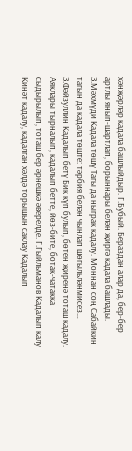хәнҗәрләр кадала башлыйдыр. Г.Бубый. Бераздан алар да, бер-бер артлы янып-шартлап, борыннары белән җиргә кадала башлады. З.Мәхмүди Кадала төшү Тагы да ныграк кадалу. Моннан соң Сабайкин тагын да кадала төште: тәрбия белән чынлап шөгыльләнмисез… З.Фәйзуллин Кадалып бетү Бик күп булып, бөтен җиренә тоташ кадалу. Аяклары тырналып, кадалып бетте, йөз-бите, ботак-чатакка сыдырылып, тоташ бер әрнешкә әверелде. Г.Гыйльманов Кадалып калу Кинәт кадалу, кадалган хәлдә торышын саклау Кадалып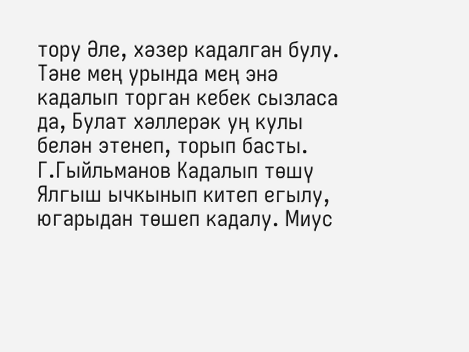тору Әле, хәзер кадалган булу. Тәне мең урында мең энә кадалып торган кебек сызласа да, Булат хәллерәк уң кулы белән этенеп, торып басты. Г.Гыйльманов Кадалып төшү Ялгыш ычкынып китеп егылу, югарыдан төшеп кадалу. Миус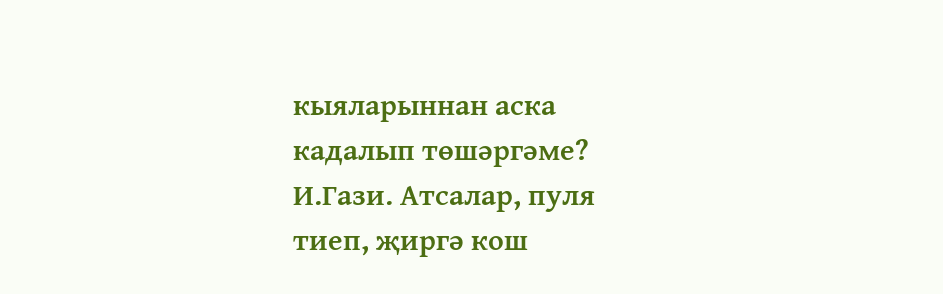кыяларыннан аска кадалып төшәргәме? И.Гази. Атсалар, пуля тиеп, җиргә кош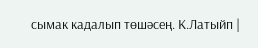сымак кадалып төшәсең. К.Латыйп |